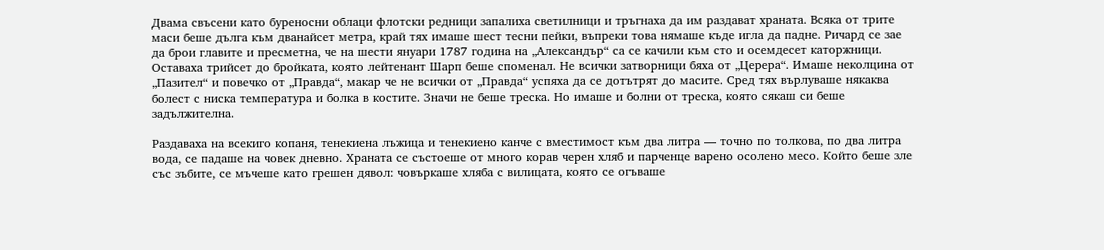Двама свъсени като буреносни облаци флотски редници запалиха светилници и тръгнаха да им раздават храната. Всяка от трите маси беше дълга към дванайсет метра, край тях имаше шест тесни пейки, въпреки това нямаше къде игла да падне. Ричард се зае да брои главите и пресметна, че на шести януари 1787 година на „Александър“ са се качили към сто и осемдесет каторжници. Оставаха трийсет до бройката, която лейтенант Шарп беше споменал. Не всички затворници бяха от „Церера“. Имаше неколцина от „Пазител“ и повечко от „Правда“, макар че не всички от „Правда“ успяха да се дотътрят до масите. Сред тях върлуваше някаква болест с ниска температура и болка в костите. Значи не беше треска. Но имаше и болни от треска, която сякаш си беше задължителна.

Раздаваха на всекиго копаня, тенекиена лъжица и тенекиено канче с вместимост към два литра — точно по толкова, по два литра вода, се падаше на човек дневно. Храната се състоеше от много корав черен хляб и парченце варено осолено месо. Който беше зле със зъбите, се мъчеше като грешен дявол: човъркаше хляба с вилицата, която се огъваше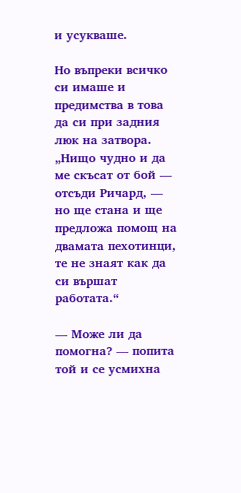и усукваше.

Но въпреки всичко си имаше и предимства в това да си при задния люк на затвора. „Нищо чудно и да ме скъсат от бой — отсъди Ричард, — но ще стана и ще предложа помощ на двамата пехотинци, те не знаят как да си вършат работата.“

— Може ли да помогна? — попита той и се усмихна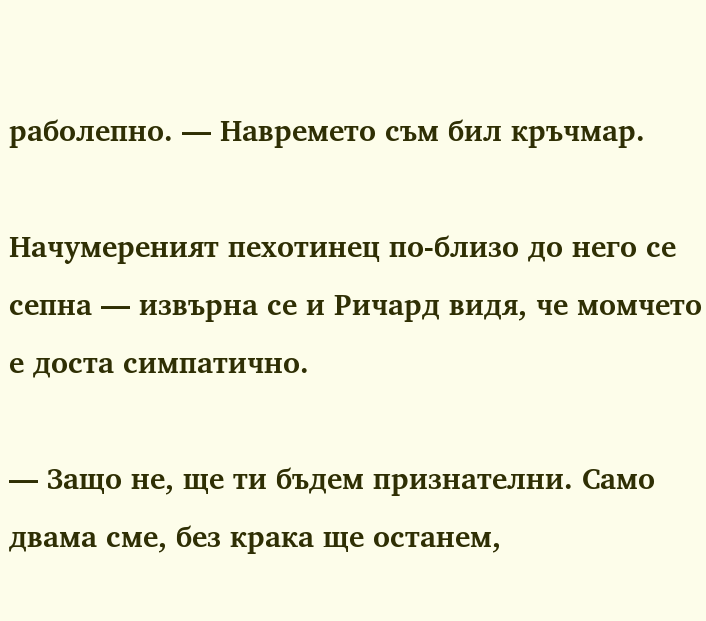раболепно. — Навремето съм бил кръчмар.

Начумереният пехотинец по-близо до него се сепна — извърна се и Ричард видя, че момчето е доста симпатично.

— Защо не, ще ти бъдем признателни. Само двама сме, без крака ще останем,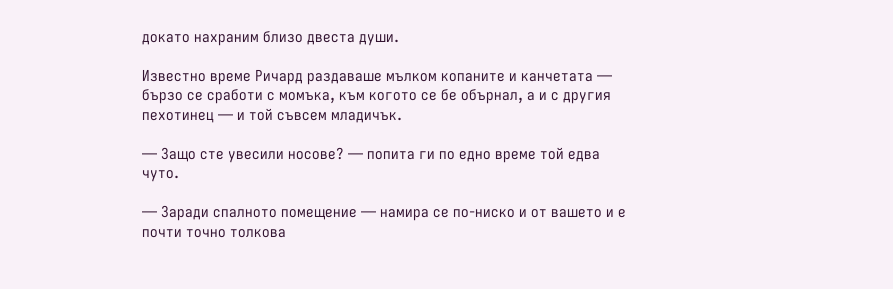докато нахраним близо двеста души.

Известно време Ричард раздаваше мълком копаните и канчетата — бързо се сработи с момъка, към когото се бе обърнал, а и с другия пехотинец — и той съвсем младичък.

— Защо сте увесили носове? — попита ги по едно време той едва чуто.

— Заради спалното помещение — намира се по-ниско и от вашето и е почти точно толкова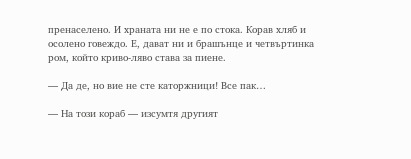пренаселено. И храната ни не е по стока. Корав хляб и осолено говеждо. Е, дават ни и брашънце и четвъртинка ром, който криво-ляво става за пиене.

— Да де, но вие не сте каторжници! Все пак…

— На този кораб — изсумтя другият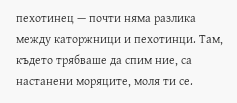пехотинец — почти няма разлика между каторжници и пехотинци. Там, където трябваше да спим ние, са настанени моряците, моля ти се.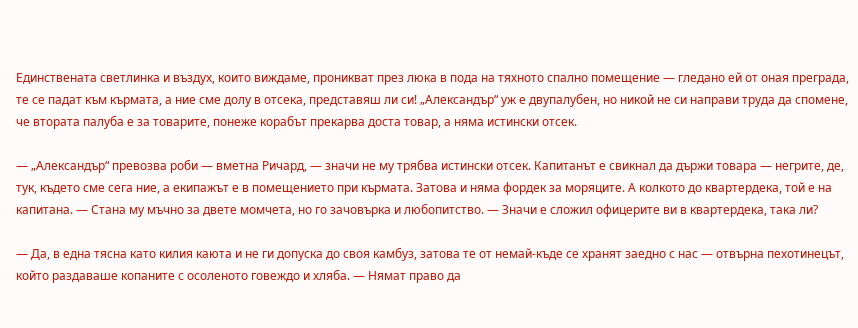Единствената светлинка и въздух, които виждаме, проникват през люка в пода на тяхното спално помещение — гледано ей от оная преграда, те се падат към кърмата, а ние сме долу в отсека, представяш ли си! „Александър“ уж е двупалубен, но никой не си направи труда да спомене, че втората палуба е за товарите, понеже корабът прекарва доста товар, а няма истински отсек.

— „Александър“ превозва роби — вметна Ричард, — значи не му трябва истински отсек. Капитанът е свикнал да държи товара — негрите, де, тук, където сме сега ние, а екипажът е в помещението при кърмата. Затова и няма фордек за моряците. А колкото до квартердека, той е на капитана. — Стана му мъчно за двете момчета, но го зачовърка и любопитство. — Значи е сложил офицерите ви в квартердека, така ли?

— Да, в една тясна като килия каюта и не ги допуска до своя камбуз, затова те от немай-къде се хранят заедно с нас — отвърна пехотинецът, който раздаваше копаните с осоленото говеждо и хляба. — Нямат право да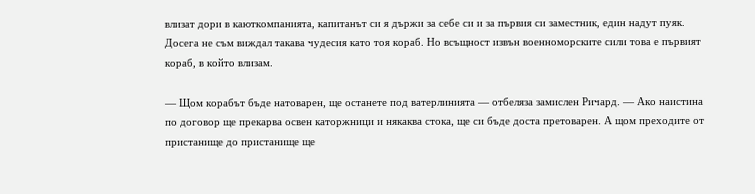влизат дори в каюткомпанията, капитанът си я държи за себе си и за първия си заместник, един надут пуяк. Досега не съм виждал такава чудесия като тоя кораб. Но всъщност извън военноморските сили това е първият кораб, в който влизам.

— Щом корабът бъде натоварен, ще останете под ватерлинията — отбеляза замислен Ричард. — Ако наистина по договор ще прекарва освен каторжници и някаква стока, ще си бъде доста претоварен. А щом преходите от пристанище до пристанище ще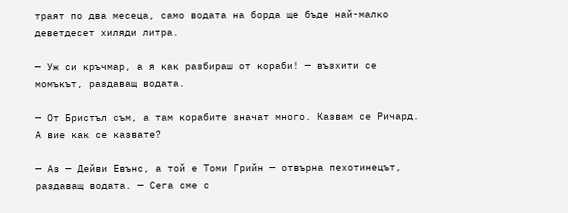траят по два месеца, само водата на борда ще бъде най-малко деветдесет хиляди литра.

— Уж си кръчмар, а я как разбираш от кораби! — възхити се момъкът, раздаващ водата.

— От Бристъл съм, а там корабите значат много. Казвам се Ричард. А вие как се казвате?

— Аз — Дейви Евънс, а той е Томи Грийн — отвърна пехотинецът, раздаващ водата. — Сега сме с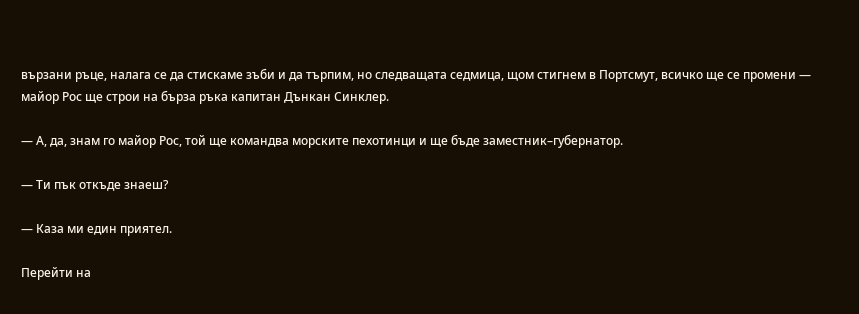вързани ръце, налага се да стискаме зъби и да търпим, но следващата седмица, щом стигнем в Портсмут, всичко ще се промени — майор Рос ще строи на бърза ръка капитан Дънкан Синклер.

— А, да, знам го майор Рос, той ще командва морските пехотинци и ще бъде заместник–губернатор.

— Ти пък откъде знаеш?

— Каза ми един приятел.

Перейти на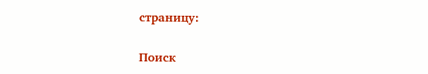страницу:

Поиск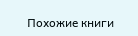Похожие книги